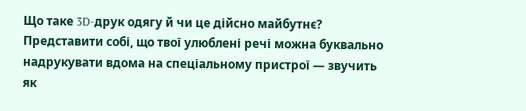Що таке 3D-друк одягу й чи це дійсно майбутнє?
Представити собі, що твої улюблені речі можна буквально надрукувати вдома на спеціальному пристрої — звучить як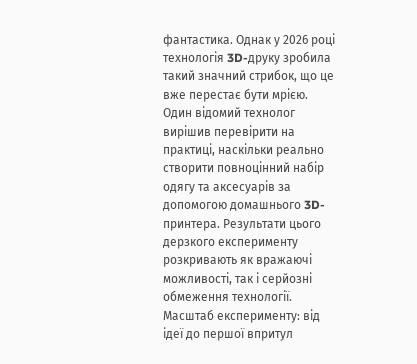фантастика. Однак у 2026 році технологія 3D-друку зробила такий значний стрибок, що це вже перестає бути мрією. Один відомий технолог вирішив перевірити на практиці, наскільки реально створити повноцінний набір одягу та аксесуарів за допомогою домашнього 3D-принтера. Результати цього дерзкого експерименту розкривають як вражаючі можливості, так і серйозні обмеження технології.
Масштаб експерименту: від ідеї до першої впритул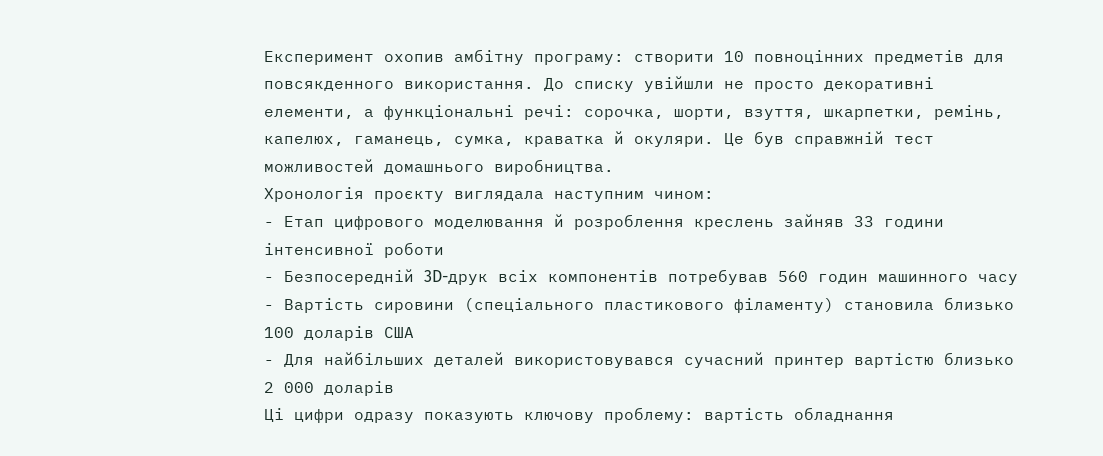Експеримент охопив амбітну програму: створити 10 повноцінних предметів для повсякденного використання. До списку увійшли не просто декоративні елементи, а функціональні речі: сорочка, шорти, взуття, шкарпетки, ремінь, капелюх, гаманець, сумка, краватка й окуляри. Це був справжній тест можливостей домашнього виробництва.
Хронологія проєкту виглядала наступним чином:
- Етап цифрового моделювання й розроблення креслень зайняв 33 години інтенсивної роботи
- Безпосередній 3D-друк всіх компонентів потребував 560 годин машинного часу
- Вартість сировини (спеціального пластикового філаменту) становила близько 100 доларів США
- Для найбільших деталей використовувався сучасний принтер вартістю близько 2 000 доларів
Ці цифри одразу показують ключову проблему: вартість обладнання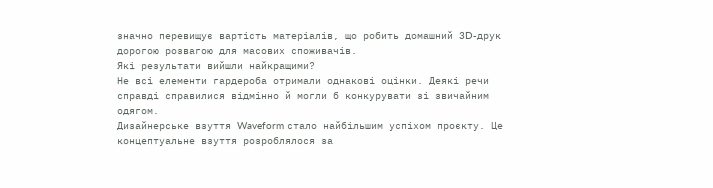значно перевищує вартість матеріалів, що робить домашний 3D-друк дорогою розвагою для масових споживачів.
Які результати вийшли найкращими?
Не всі елементи гардероба отримали однакові оцінки. Деякі речи справді справилися відмінно й могли б конкурувати зі звичайним одягом.
Дизайнерське взуття Waveform стало найбільшим успіхом проєкту. Це концептуальне взуття розроблялося за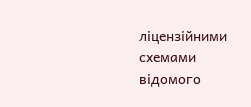ліцензійними схемами відомого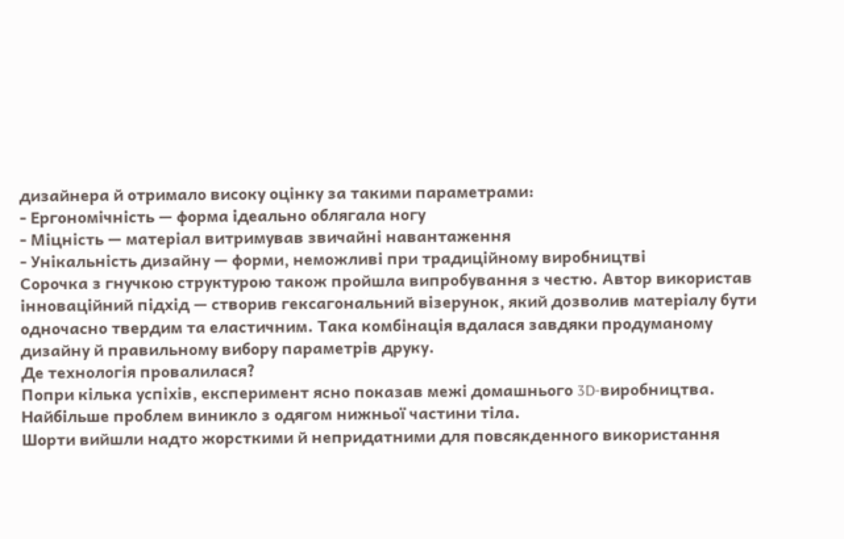дизайнера й отримало високу оцінку за такими параметрами:
- Ергономічність — форма ідеально облягала ногу
- Міцність — матеріал витримував звичайні навантаження
- Унікальність дизайну — форми, неможливі при традиційному виробництві
Сорочка з гнучкою структурою також пройшла випробування з честю. Автор використав інноваційний підхід — створив гексагональний візерунок, який дозволив матеріалу бути одночасно твердим та еластичним. Така комбінація вдалася завдяки продуманому дизайну й правильному вибору параметрів друку.
Де технологія провалилася?
Попри кілька успіхів, експеримент ясно показав межі домашнього 3D-виробництва. Найбільше проблем виникло з одягом нижньої частини тіла.
Шорти вийшли надто жорсткими й непридатними для повсякденного використання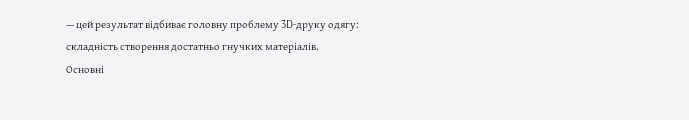— цей результат відбиває головну проблему 3D-друку одягу: складність створення достатньо гнучких матеріалів.
Основні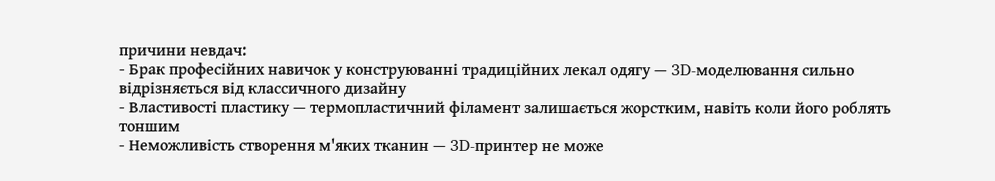причини невдач:
- Брак професійних навичок у конструюванні традиційних лекал одягу — 3D-моделювання сильно відрізняється від классичного дизайну
- Властивості пластику — термопластичний філамент залишається жорстким, навіть коли його роблять тоншим
- Неможливість створення м'яких тканин — 3D-принтер не може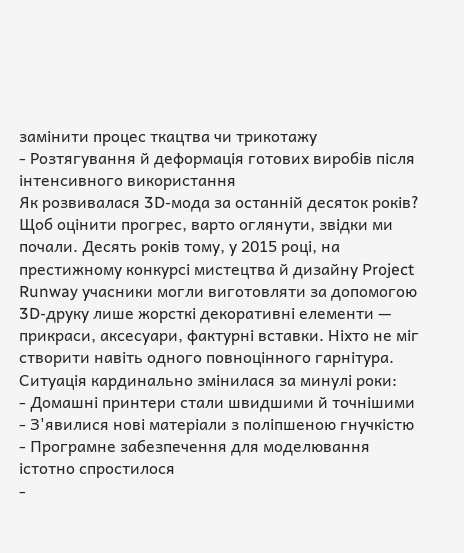замінити процес ткацтва чи трикотажу
- Розтягування й деформація готових виробів після інтенсивного використання
Як розвивалася 3D-мода за останній десяток років?
Щоб оцінити прогрес, варто оглянути, звідки ми почали. Десять років тому, у 2015 році, на престижному конкурсі мистецтва й дизайну Project Runway учасники могли виготовляти за допомогою 3D-друку лише жорсткі декоративні елементи — прикраси, аксесуари, фактурні вставки. Ніхто не міг створити навіть одного повноцінного гарнітура.
Ситуація кардинально змінилася за минулі роки:
- Домашні принтери стали швидшими й точнішими
- З'явилися нові матеріали з поліпшеною гнучкістю
- Програмне забезпечення для моделювання істотно спростилося
-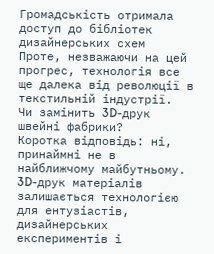Громадськість отримала доступ до бібліотек дизайнерських схем
Проте, незважаючи на цей прогрес, технологія все ще далека від революції в текстильній індустрії.
Чи замінить 3D-друк швейні фабрики?
Коротка відповідь: ні, принаймні не в найближчому майбутньому.
3D-друк матеріалів залишається технологією для ентузіастів, дизайнерських експериментів і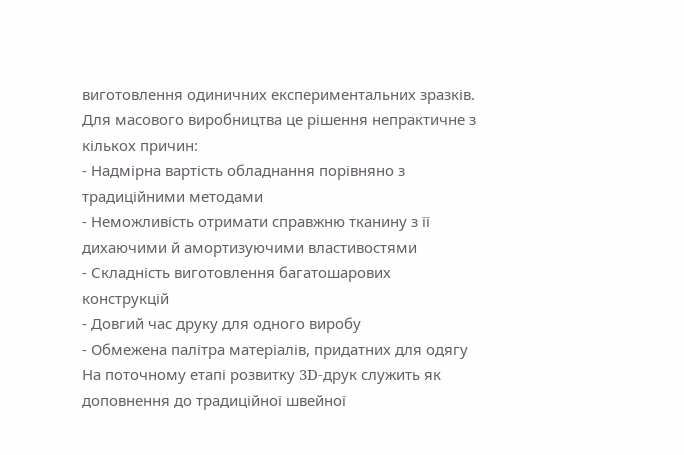виготовлення одиничних експериментальних зразків. Для масового виробництва це рішення непрактичне з кількох причин:
- Надмірна вартість обладнання порівняно з традиційними методами
- Неможливість отримати справжню тканину з її дихаючими й амортизуючими властивостями
- Складність виготовлення багатошарових конструкцій
- Довгий час друку для одного виробу
- Обмежена палітра матеріалів, придатних для одягу
На поточному етапі розвитку 3D-друк служить як доповнення до традиційної швейної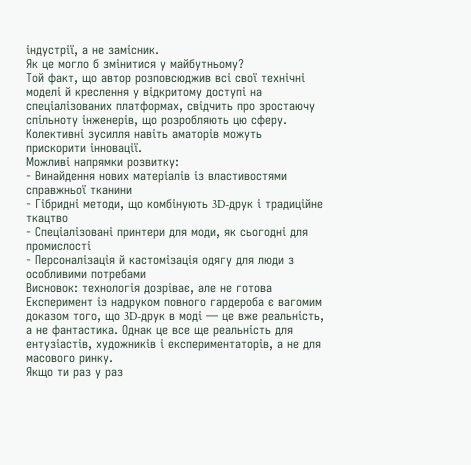індустрії, а не замісник.
Як це могло б змінитися у майбутньому?
Той факт, що автор розповсюджив всі свої технічні моделі й креслення у відкритому доступі на спеціалізованих платформах, свідчить про зростаючу спільноту інженерів, що розробляють цю сферу. Колективні зусилля навіть аматорів можуть прискорити інновації.
Можливі напрямки розвитку:
- Винайдення нових матеріалів із властивостями справжньої тканини
- Гібридні методи, що комбінують 3D-друк і традиційне ткацтво
- Спеціалізовані принтери для моди, як сьогодні для промислості
- Персоналізація й кастомізація одягу для люди з особливими потребами
Висновок: технологія дозріває, але не готова
Експеримент із надруком повного гардероба є вагомим доказом того, що 3D-друк в моді — це вже реальність, а не фантастика. Однак це все ще реальність для ентузіастів, художників і експериментаторів, а не для масового ринку.
Якщо ти раз у раз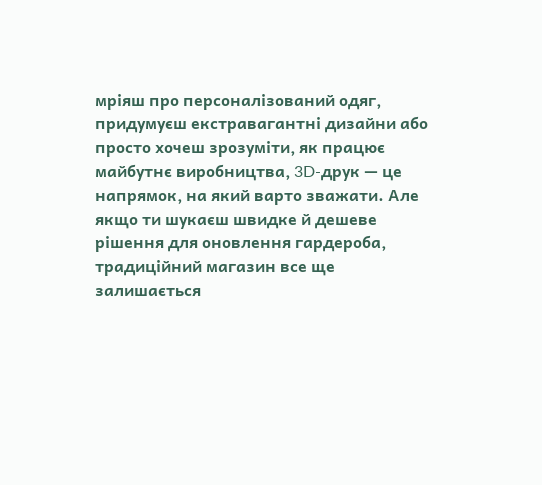мріяш про персоналізований одяг, придумуєш екстравагантні дизайни або просто хочеш зрозуміти, як працює майбутнє виробництва, 3D-друк — це напрямок, на який варто зважати. Але якщо ти шукаєш швидке й дешеве рішення для оновлення гардероба, традиційний магазин все ще залишається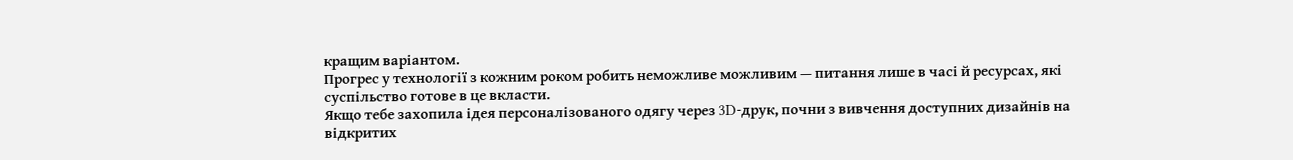кращим варіантом.
Прогрес у технології з кожним роком робить неможливе можливим — питання лише в часі й ресурсах, які суспільство готове в це вкласти.
Якщо тебе захопила ідея персоналізованого одягу через 3D-друк, почни з вивчення доступних дизайнів на відкритих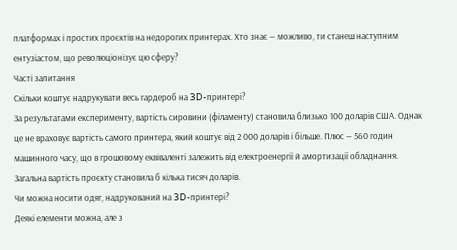платформах і простих проєктів на недорогих принтерах. Хто знає — можливо, ти станеш наступним ентузіастом, що революціонізує цю сферу?
Часті запитання
Скільки коштує надрукувати весь гардероб на 3D-принтері?
За результатами експерименту, вартість сировини (філаменту) становила близько 100 доларів США. Однак це не враховує вартість самого принтера, який коштує від 2 000 доларів і більше. Плюс — 560 годин машинного часу, що в грошовому еквіваленті залежить від електроенергії й амортизації обладнання. Загальна вартість проєкту становила б кілька тисяч доларів.
Чи можна носити одяг, надрукований на 3D-принтері?
Деякі елементи можна, але з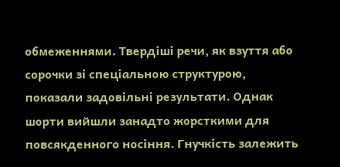обмеженнями. Твердіші речи, як взуття або сорочки зі спеціальною структурою, показали задовільні результати. Однак шорти вийшли занадто жорсткими для повсякденного носіння. Гнучкість залежить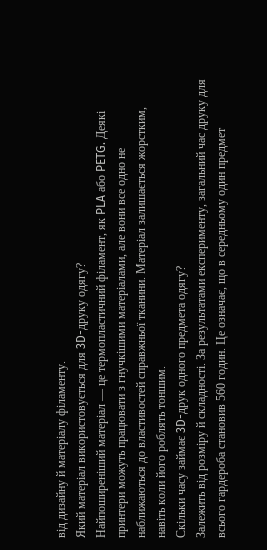від дизайну й матеріалу філаменту.
Який матеріал використовується для 3D-друку одягу?
Найпоширеніший матеріал — це термопластичний філамент, як PLA або PETG. Деякі принтери можуть працювати з гнучкішими матеріалами, але вони все одно не наближаються до властивостей справжньої тканини. Матеріал залишається жорстким, навіть коли його роблять тоншим.
Скільки часу займає 3D-друк одного предмета одягу?
Залежить від розміру й складності. За результатами експерименту, загальний час друку для всього гардероба становив 560 годин. Це означає, що в середньому один предмет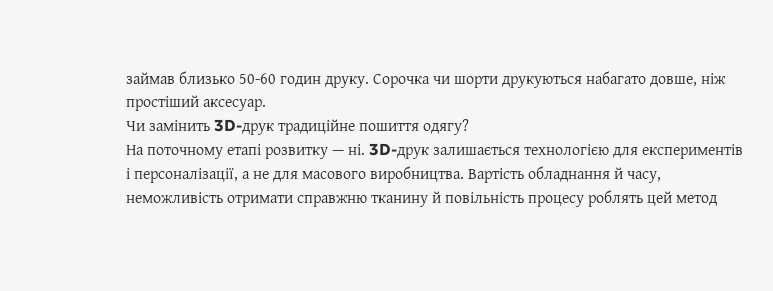займав близько 50-60 годин друку. Сорочка чи шорти друкуються набагато довше, ніж простіший аксесуар.
Чи замінить 3D-друк традиційне пошиття одягу?
На поточному етапі розвитку — ні. 3D-друк залишається технологією для експериментів і персоналізації, а не для масового виробництва. Вартість обладнання й часу, неможливість отримати справжню тканину й повільність процесу роблять цей метод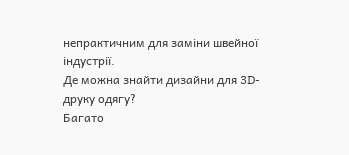непрактичним для заміни швейної індустрії.
Де можна знайти дизайни для 3D-друку одягу?
Багато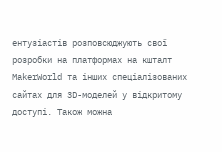ентузіастів розповсюджують свої розробки на платформах на кшталт MakerWorld та інших спеціалізованих сайтах для 3D-моделей у відкритому доступі. Також можна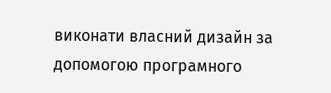виконати власний дизайн за допомогою програмного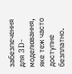забезпечення для 3D-моделювання, яке теж часто доступне безплатно.